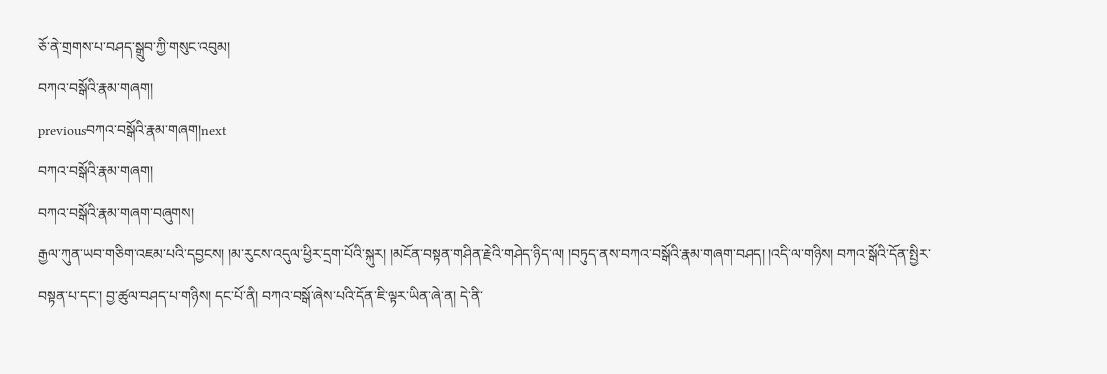ཅོ་ནེ་གྲགས་པ་བཤད་སྒྲུབ་ཀྱི་གསུང་འབུམ།
བཀའ་བསྒོའི་རྣམ་གཞག།
previousབཀའ་བསྒོའི་རྣམ་གཞག།next
བཀའ་བསྒོའི་རྣམ་གཞག།
བཀའ་བསྒོའི་རྣམ་གཞག་བཞུགས།
རྒྱལ་ཀུན་ཡབ་གཅིག་འཇམ་པའི་དབྱངས། །མ་རུངས་འདུལ་ཕྱིར་དྲག་པོའི་སྐུར། །མངོན་བསྟན་གཤིན་རྗེའི་གཤེད་ཉིད་ལ། །བཏུད་ནས་བཀའ་བསྒོའི་རྣམ་གཞག་བཤད། །འདི་ལ་གཉིས། བཀའ་སྒོའི་དོན་སྤྱིར་བསྟན་པ་དང་། བྱ་ཚུལ་བཤད་པ་གཉིས། དང་པོ་ནི། བཀའ་བསྒོ་ཞེས་པའི་དོན་ཇི་ལྟར་ཡིན་ཞེ་ན། དེ་ནི་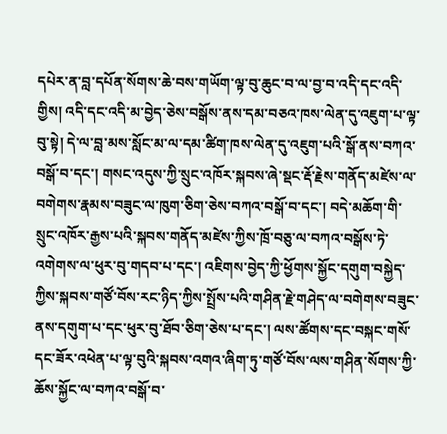དཔེར་ན་བླ་དཔོན་སོགས་ཆེ་བས་གཡོག་ལྟ་བུ་ཆུང་བ་ལ་བྱ་བ་འདི་དང་འདི་གྱིས། འདི་དང་འདི་མ་བྱེད་ཅེས་བསྒོས་ནས་དམ་བཅའ་ཁས་ལེན་དུ་འཇུག་པ་ལྟ་བུ་སྟེ། དེ་ལ་བླ་མས་སློང་མ་ལ་དམ་ཚིག་ཁས་ལེན་དུ་འཇུག་པའི་སྒོ་ནས་བཀའ་བསྒོ་བ་དང་། གསང་འདུས་ཀྱི་སྲུང་འཁོར་སྐབས་ཞེ་སྡང་རྡོ་རྗེས་གནོད་མཛེས་ལ་བགེགས་རྣམས་བཟུང་ལ་ཁུག་ཅིག་ཅེས་བཀའ་བསྒོ་བ་དང་། བདེ་མཆོག་གི་སྲུང་འཁོར་རྒྱས་པའི་སྐབས་གནོད་མཛེས་ཀྱིས་ཁྲོ་བཅུ་ལ་བཀའ་བསྒོས་ཏེ་འགེགས་ལ་ཕུར་བུ་གདབ་པ་དང་། འཇིགས་བྱེད་ཀྱི་ཕྱོགས་སྐྱོང་དགུག་བསྐྱེད་ཀྱིས་སྐབས་གཙོ་བོས་རང་ཉིད་ཀྱིས་སྤྲོས་པའི་གཤིན་རྗེ་གཤེད་ལ་བགེགས་བཟུང་ནས་དགུག་པ་དང་ཕུར་བུ་ཐོབ་ཅིག་ཅེས་པ་དང་། ལས་ཚོགས་དང་བསྐང་གསོ་དང་ཟོར་འཕེན་པ་ལྟ་བུའི་སྐབས་འགའ་ཞིག་ཏུ་གཙོ་བོས་ལས་གཤིན་སོགས་ཀྱི་ཆོས་སྐྱོང་ལ་བཀའ་བསྒོ་བ་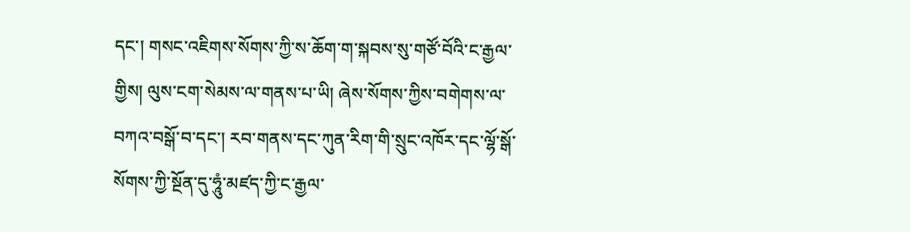དང་། གསང་འཇིགས་སོགས་ཀྱི་ས་ཆོག་ག་སྐབས་སུ་གཙོ་བོའི་ང་རྒྱལ་གྱིས། ལུས་ངག་སེམས་ལ་གནས་པ་ཡི། ཞེས་སོགས་ཀྱིས་བགེགས་ལ་བཀའ་བསྒོ་བ་དང་། རབ་གནས་དང་ཀུན་རིག་གི་སྲུང་འཁོར་དང་ལྷོ་སྒོ་སོགས་ཀྱི་སྔོན་དུ་ཧཱུཾ་མཛད་ཀྱི་ང་རྒྱལ་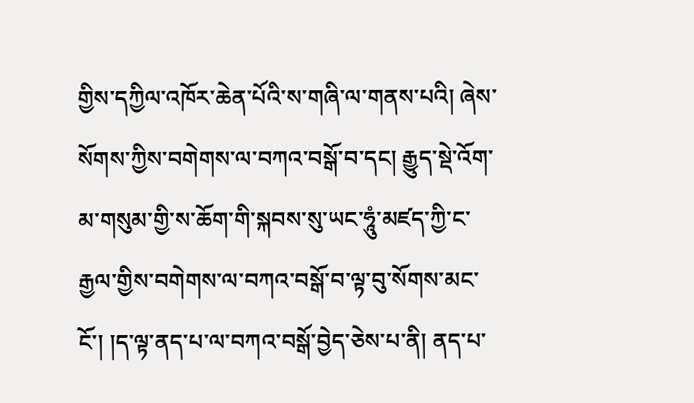གྱིས་དཀྱིལ་འཁོར་ཆེན་པོའི་ས་གཞི་ལ་གནས་པའི། ཞེས་སོགས་ཀྱིས་བགེགས་ལ་བཀའ་བསྒོ་བ་དང། རྒྱུད་སྡེ་འོག་མ་གསུམ་གྱི་ས་ཆོག་གི་སྐབས་སུ་ཡང་ཧཱུཾ་མཛད་ཀྱི་ང་རྒྱལ་གྱིས་བགེགས་ལ་བཀའ་བསྒོ་བ་ལྟ་བུ་སོགས་མང་ངོ་། །ད་ལྟ་ནད་པ་ལ་བཀའ་བསྒོ་བྱེད་ཅེས་པ་ནི། ནད་པ་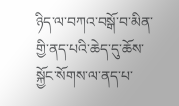ཉིད་ལ་བཀའ་བསྒོ་བ་མིན་གྱི་ནད་པའི་ཆེད་དུ་ཆོས་སྐྱོང་སོགས་ལ་ནད་པ་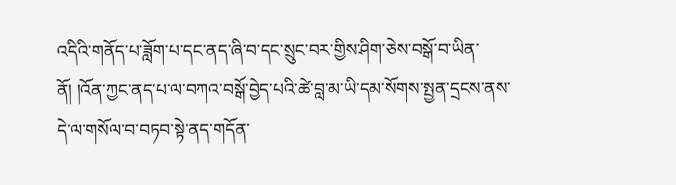འདིའི་གནོད་པ་ཟློག་པ་དང་ནད་ཞི་བ་དང་སྲུང་བར་གྱིས་ཤིག་ཅེས་བསྒོ་བ་ཡིན་ནོ། །འོན་ཀྱང་ནད་པ་ལ་བཀའ་བསྒོ་བྱེད་པའི་ཚེ་བླ་མ་ཡི་དམ་སོགས་སྤྱན་དྲངས་ནས་དེ་ལ་གསོལ་བ་བཏབ་སྟེ་ནད་གདོན་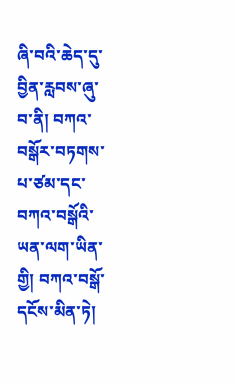ཞི་བའི་ཆེད་དུ་བྱིན་རླབས་ཞུ་བ་ནི། བཀའ་བསྒོར་བཏགས་པ་ཙམ་དང་བཀའ་བསྒོའི་ཡན་ལག་ཡིན་གྱི། བཀའ་བསྒོ་དངོས་མིན་ཏེ།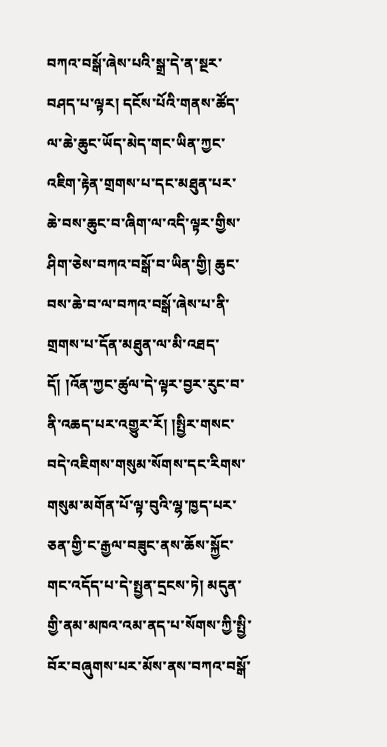བཀའ་བསྒོ་ཞེས་པའི་སྒྲ་དེ་ན་སྔར་བཤད་པ་ལྟར། དངོས་པོའི་གནས་ཚོད་ལ་ཆེ་ཆུང་ཡོད་མེད་གང་ཡིན་ཀྱང་འཇིག་རྟེན་གྲགས་པ་དང་མཐུན་པར་ཆེ་བས་ཆུང་བ་ཞིག་ལ་འདི་ལྟར་གྱིས་ཤིག་ཅེས་བཀའ་བསྒོ་བ་ཡིན་གྱི། ཆུང་བས་ཆེ་བ་ལ་བཀའ་བསྒོ་ཞེས་པ་ནི་གྲགས་པ་དོན་མཐུན་ལ་མི་འཐད་དོ། །འོན་ཀྱང་ཚུལ་དེ་ལྟར་བྱར་རུང་བ་ནི་འཆད་པར་འགྱུར་རོ། །སྤྱིར་གསང་བདེ་འཇིགས་གསུམ་སོགས་དང་རིགས་གསུམ་མགོན་པོ་ལྟ་བུའི་ལྷ་ཁྱད་པར་ཅན་གྱི་ང་རྒྱལ་བཟུང་ནས་ཆོས་སྐྱོང་གང་འདོད་པ་དེ་སྤྱན་དྲངས་ཏེ། མདུན་གྱི་ནམ་མཁའ་འམ་ནད་པ་སོགས་ཀྱི་སྤྱི་བོར་བཞུགས་པར་མོས་ནས་བཀའ་བསྒོ་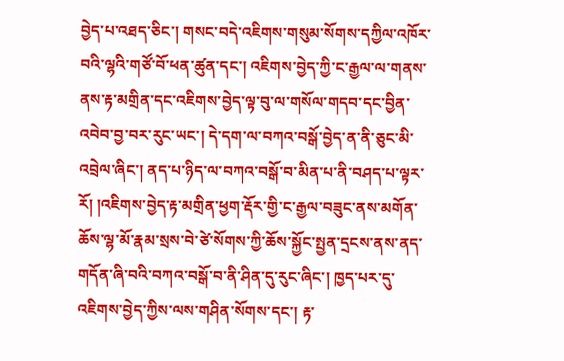བྱེད་པ་འཐད་ཅིང་། གསང་བདེ་འཇིགས་གསུམ་སོགས་དཀྱིལ་འཁོར་བའི་ལྷའི་གཙོ་བོ་ཕན་ཚུན་དང་། འཇིགས་བྱེད་ཀྱི་ང་རྒྱལ་ལ་གནས་ནས་རྟ་མགྲིན་དང་འཇིགས་བྱེད་ལྟ་བུ་ལ་གསོལ་གདབ་དང་བྱིན་འབེབ་བྱ་བར་རུང་ཡང་། དེ་དག་ལ་བཀའ་བསྒོ་བྱེད་ན་ནི་ཅུང་མི་འབྲེལ་ཞིང་། ནད་པ་ཉིད་ལ་བཀའ་བསྒོ་བ་མིན་པ་ནི་བཤད་པ་ལྟར་རོ། །འཇིགས་བྱེད་རྟ་མགྲིན་ཕྱག་རྡོར་གྱི་ང་རྒྱལ་བཟུང་ནས་མགོན་ཆོས་ལྷ་མོ་རྣམ་སྲས་བེ་ཙེ་སོགས་ཀྱི་ཆོས་སྐྱོང་སྤྱན་དྲངས་ནས་ནད་གདོན་ཞི་བའི་བཀའ་བསྒོ་བ་ནི་ཤིན་དུ་རུང་ཞིང་། ཁྱད་པར་དུ་འཇིགས་བྱེད་ཀྱིས་ལས་གཤིན་སོགས་དང་། རྟ་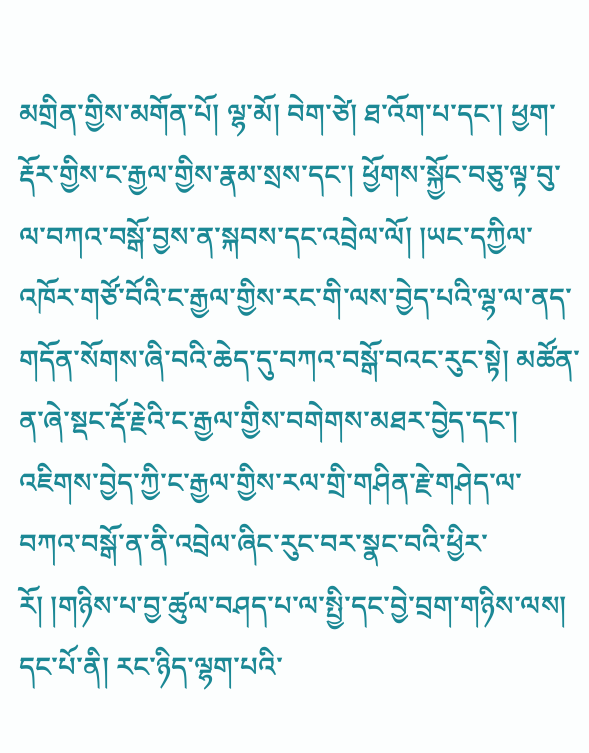མགྲིན་གྱིས་མགོན་པོ། ལྷ་མོ། བེག་ཙེ། ཐ་འོག་པ་དང་། ཕྱག་རྡོར་གྱིས་ང་རྒྱལ་གྱིས་རྣམ་སྲས་དང་། ཕྱོགས་སྐྱོང་བཅུ་ལྟ་བུ་ལ་བཀའ་བསྒོ་བྱས་ན་སྐབས་དང་འབྲེལ་ལོ། །ཡང་དཀྱིལ་འཁོར་གཙོ་བོའི་ང་རྒྱལ་གྱིས་རང་གི་ལས་བྱེད་པའི་ལྷ་ལ་ནད་གདོན་སོགས་ཞི་བའི་ཆེད་དུ་བཀའ་བསྒོ་བའང་རུང་སྟེ། མཚོན་ན་ཞེ་སྡང་རྡོ་རྗེའི་ང་རྒྱལ་གྱིས་བགེགས་མཐར་བྱེད་དང་། འཇིགས་བྱེད་ཀྱི་ང་རྒྱལ་གྱིས་རལ་གྲི་གཤིན་རྗེ་གཤེད་ལ་བཀའ་བསྒོ་ན་ནི་འབྲེལ་ཞིང་རུང་བར་སྣང་བའི་ཕྱིར་རོ། །གཉིས་པ་བྱ་ཚུལ་བཤད་པ་ལ་སྤྱི་དང་བྱེ་བྲག་གཉིས་ལས། དང་པོ་ནི། རང་ཉིད་ལྷག་པའི་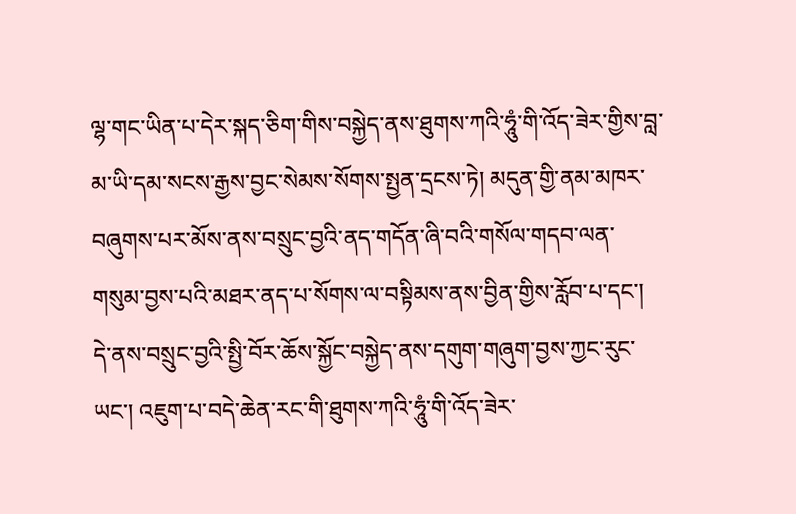ལྷ་གང་ཡིན་པ་དེར་སྐད་ཅིག་གིས་བསྐྱེད་ནས་ཐུགས་ཀའི་ཧཱུཾ་གི་འོད་ཟེར་གྱིས་བླ་མ་ཡི་དམ་སངས་རྒྱས་བྱང་སེམས་སོགས་སྤྱན་དྲངས་ཏེ། མདུན་གྱི་ནམ་མཁར་བཞུགས་པར་མོས་ནས་བསྲུང་བྱའི་ནད་གདོན་ཞི་བའི་གསོལ་གདབ་ལན་གསུམ་བྱས་པའི་མཐར་ནད་པ་སོགས་ལ་བསྟིམས་ནས་བྱིན་གྱིས་རློབ་པ་དང་། དེ་ནས་བསྲུང་བྱའི་སྤྱི་བོར་ཆོས་སྐྱོང་བསྐྱེད་ནས་དགུག་གཞུག་བྱས་ཀྱང་རུང་ཡང་། འཇུག་པ་བདེ་ཆེན་རང་གི་ཐུགས་ཀའི་ཧཱུཾ་གི་འོད་ཟེར་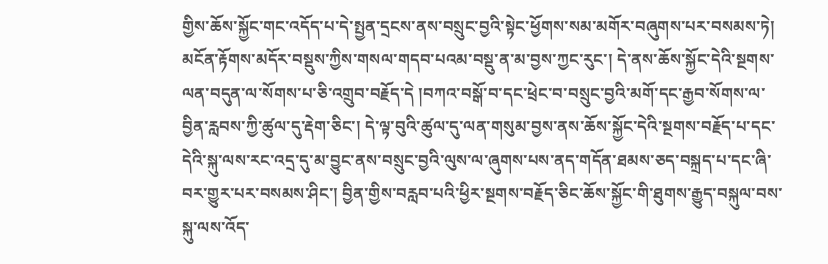གྱིས་ཆོས་སྐྱོང་གང་འདོད་པ་དེ་སྤྱན་དྲངས་ནས་བསྲུང་བྱའི་སྟེང་ཕྱོགས་སམ་མགོར་བཞུགས་པར་བསམས་ཏེ། མངོན་རྟོགས་མདོར་བསྡུས་ཀྱིས་གསལ་གདབ་པའམ་བསྡུ་ན་མ་བྱས་ཀྱང་རུང་། དེ་ནས་ཆོས་སྐྱོང་དེའི་སྔགས་ལན་བདུན་ལ་སོགས་པ་ཅི་འགྲུབ་བརྗོད་དེ །བཀའ་བསྒོ་བ་དང་ཕྲེང་བ་བསྲུང་བྱའི་མགོ་དང་རྒྱབ་སོགས་ལ་བྱིན་རླབས་ཀྱི་ཚུལ་དུ་རྡེག་ཅིང་། དེ་ལྟ་བུའི་ཚུལ་དུ་ལན་གསུམ་བྱས་ནས་ཆོས་སྐྱོང་དེའི་སྔགས་བརྗོད་པ་དང་དེའི་སྐུ་ལས་རང་འདྲ་དུ་མ་བྱུང་ནས་བསྲུང་བྱའི་ལུས་ལ་ཞུགས་པས་ནད་གདོན་ཐམས་ཅད་བསྐྲད་པ་དང་ཞི་བར་གྱུར་པར་བསམས་ཤིང་། བྱིན་གྱིས་བརླབ་པའི་ཕྱིར་སྔགས་བརྗོད་ཅིང་ཆོས་སྐྱོང་གི་ཐུགས་རྒྱུད་བསྐུལ་བས་སྐུ་ལས་འོད་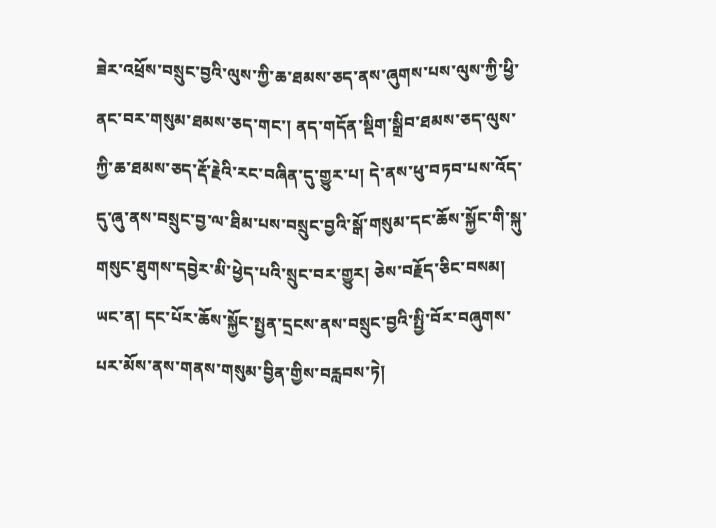ཟེར་འཕྲོས་བསྲུང་བྱའི་ལུས་ཀྱི་ཆ་ཐམས་ཅད་ནས་ཞུགས་པས་ལུས་ཀྱི་ཕྱི་ནང་བར་གསུམ་ཐམས་ཅད་གང་། ནད་གདོན་སྡིག་སྒྲིབ་ཐམས་ཅད་ལུས་ཀྱི་ཆ་ཐམས་ཅད་རྡོ་རྗེའི་རང་བཞིན་དུ་གྱུར་པ། དེ་ནས་ཕུ་བཏབ་པས་འོད་དུ་ཞུ་ནས་བསྲུང་བྱ་ལ་ཐིམ་པས་བསྲུང་བྱའི་སྒོ་གསུམ་དང་ཆོས་སྐྱོང་གི་སྐུ་གསུང་ཐུགས་དབྱེར་མི་ཕྱེད་པའི་སྲུང་བར་གྱུར། ཅེས་བརྗོད་ཅིང་བསམ། ཡང་ན། དང་པོར་ཆོས་སྐྱོང་སྤྱན་དྲངས་ནས་བསྲུང་བྱའི་སྤྱི་བོར་བཞུགས་པར་མོས་ནས་གནས་གསུམ་བྱིན་གྱིས་བརླབས་ཏེ།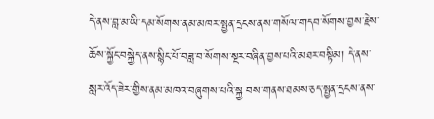དེ་ནས་བླ་མ་ཡི་དམ་སོགས་ནམ་མཁར་སྤྱན་དྲངས་ནས་གསོལ་གདབ་སོགས་བྱས་རྗེས་ཆོས་སྐྱོང་བསྐྱེད་ནས་སྙིང་པོ་བཟླ་བ་སོགས་སྔར་བཞིན་བྱས་པའི་མཐར་བསྟིམ། དེ་ནས་སླར་འོད་ཟེར་གྱིས་ནམ་མཁའ་བཞུགས་པའི་སྐྱ བས་གནས་ཐམས་ཅད་སྤྱན་དྲངས་ནས་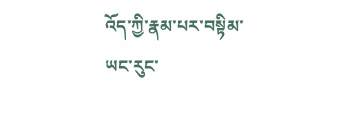འོད་ཀྱི་རྣམ་པར་བསྟིམ་ཡང་རུང་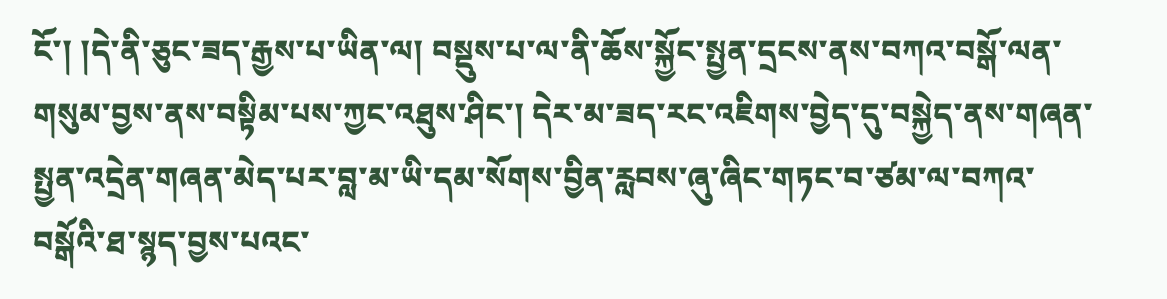ངོ་། །དེ་ནི་ཅུང་ཟད་རྒྱས་པ་ཡིན་ལ། བསྡུས་པ་ལ་ནི་ཆོས་སྐྱོང་སྤྱན་དྲངས་ནས་བཀའ་བསྒོ་ལན་གསུམ་བྱས་ནས་བསྟིམ་པས་ཀྱང་འཐུས་ཤིང་། དེར་མ་ཟད་རང་འཇིགས་བྱེད་དུ་བསྐྱེད་ནས་གཞན་སྤྱན་འདྲེན་གཞན་མེད་པར་བླ་མ་ཡི་དམ་སོགས་བྱིན་རླབས་ཞུ་ཞིང་གཏང་བ་ཙམ་ལ་བཀའ་བསྒོའི་ཐ་སྙད་བྱས་པའང་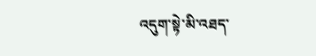འདུག་སྟེ་མི་འཐད་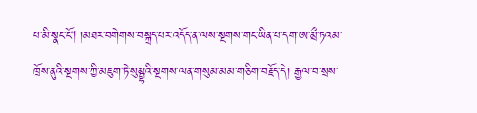པ་མི་སྣང་ངོ། །མཐར་བགེགས་བསྐྲད་པར་འདོད་ན་ལས་སྔགས་གང་ཡིན་པ་དག་ཨ་མྲྀ་ཏའམ་ཁྲོས་ནུའི་སྔགས་ཀྱི་མཇུག་ཏེ་སུམྦྷའི་སྔགས་ལན་གསུམ་མམ་གཅིག་བརྗོད་དེ། རྒྱལ་བ་སྲས་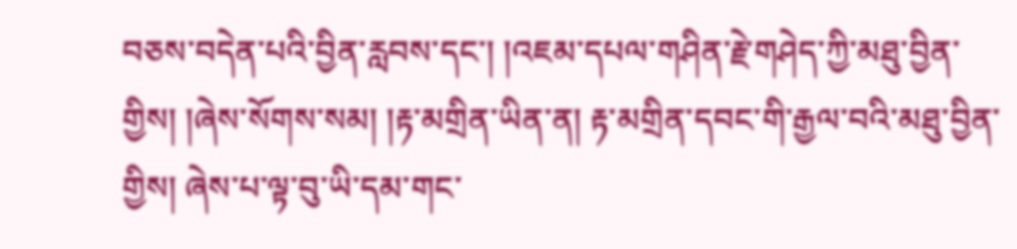བཅས་བདེན་པའི་བྱིན་རླབས་དང་། །འཇམ་དཔལ་གཤིན་རྗེ་གཤེད་ཀྱི་མཐུ་བྱིན་གྱིས། །ཞེས་སོགས་སམ། །རྟ་མགྲིན་ཡིན་ན། རྟ་མགྲིན་དབང་གི་རྒྱལ་བའི་མཐུ་བྱིན་གྱིས། ཞེས་པ་ལྟ་བུ་ཡི་དམ་གང་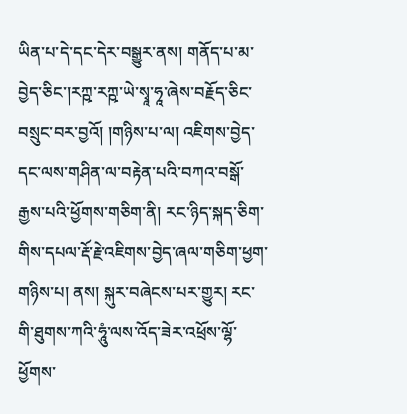ཡིན་པ་དེ་དང་དེར་བསྒྱུར་ནས། གནོད་པ་མ་བྱེད་ཅིང་།རཀྵ་རཀྵ་ཡེ་སྭཱ་ཧཱ་ཞེས་བརྗོད་ཅིང་བསྲུང་བར་བྱའོ། །གཉིས་པ་ལ། འཇིགས་བྱེད་དང་ལས་གཤིན་ལ་བརྟེན་པའི་བཀའ་བསྒོ་རྒྱས་པའི་ཕྱོགས་གཅིག་ནི། རང་ཉིད་སྐད་ཅིག་གིས་དཔལ་རྡོ་རྗེ་འཇིགས་བྱེད་ཞལ་གཅིག་ཕྱག་གཉིས་པ། ནས། སྐུར་བཞེངས་པར་གྱུར། རང་གི་ཐུགས་ཀའི་ཧཱུཾ་ལས་འོད་ཟེར་འཕྲོས་ལྷོ་ཕྱོགས་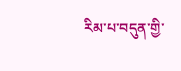རིམ་པ་བདུན་གྱི་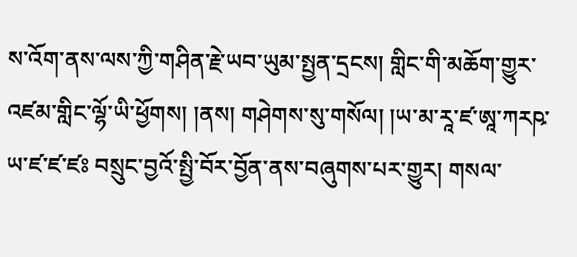ས་འོག་ནས་ལས་ཀྱི་གཤིན་རྗེ་ཡབ་ཡུམ་སྤྱན་དྲངས། གླིང་གི་མཆོག་གྱུར་འཛམ་གླིང་ལྷོ་ཡི་ཕྱོགས། །ནས། གཤེགས་སུ་གསོལ། །ཡ་མ་རཱ་ཛ་ཨཱ་ཀརཥ་ཡ་ཛ་ཛ་ཛཿ བསྲུང་བྱའོ་སྤྱི་བོར་བྱོན་ནས་བཞུགས་པར་གྱུར། གསལ་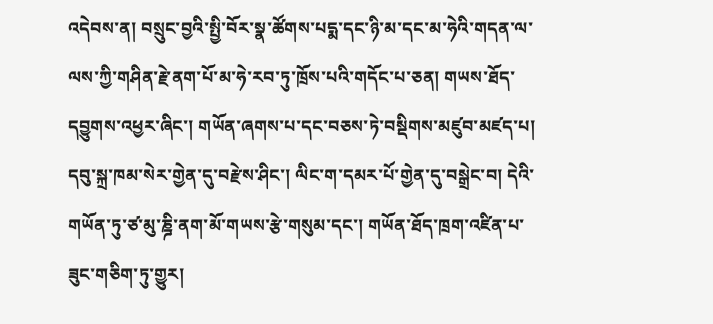འདེབས་ན། བསྲུང་བྱའི་སྤྱི་བོར་སྣ་ཚོགས་པདྨ་དང་ཉི་མ་དང་མ་ཧེའི་གདན་ལ་ལས་ཀྱི་གཤིན་རྗེ་ནག་པོ་མ་ཧེ་རབ་ཏུ་ཁྲོས་པའི་གདོང་པ་ཅན། གཡས་ཐོད་དབྱུགས་འཕྱར་ཞིང་། གཡོན་ཞགས་པ་དང་བཅས་ཏེ་བསྡིགས་མཛུབ་མཛད་པ། དབུ་སྐྲ་ཁམ་སེར་གྱེན་དུ་བརྫེས་ཤིང་། ལིང་ག་དམར་པོ་གྱེན་དུ་བསྒྲེང་བ། དེའི་གཡོན་ཏུ་ཙ་མུ་ཎྜི་ནག་མོ་གཡས་རྩེ་གསུམ་དང་། གཡོན་ཐོད་ཁྲག་འཛིན་པ་ཟུང་གཅིག་ཏུ་གྱུར།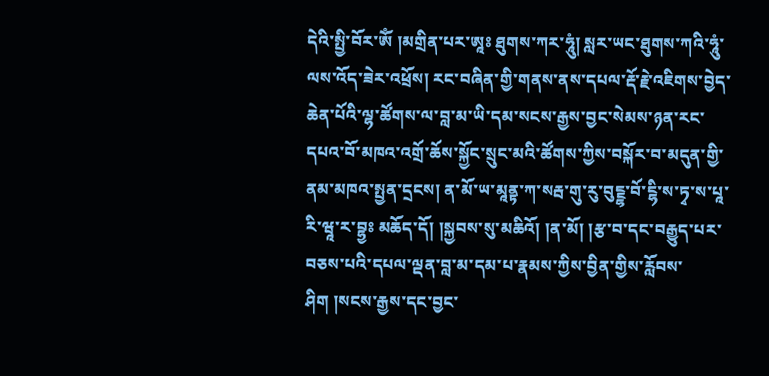དེའི་སྤྱི་བོར་ༀ །མགྲིན་པར་ཨཱཿ ཐུགས་ཀར་ཧཱུཾ། སླར་ཡང་ཐུགས་ཀའི་ཧཱུཾ་ལས་འོད་ཟེར་འཕྲོས། རང་བཞིན་གྱི་གནས་ནས་དཔལ་རྡོ་རྗེ་འཇིགས་བྱེད་ཆེན་པོའི་ལྷ་ཚོགས་ལ་བླ་མ་ཡི་དམ་སངས་རྒྱས་བྱང་སེམས་ཉན་རང་དཔའ་བོ་མཁའ་འགྲོ་ཆོས་སྐྱོང་སྲུང་མའི་ཚོགས་ཀྱིས་བསྐོར་བ་མདུན་གྱི་ནམ་མཁའ་སྤྱན་དྲངས། ན་མོ་ཡ་མཱནྟ་ཀ་སརྦ་གུ་རུ་བུངྔྷ་བོ་ངྷི་ས་ཏྭ་ས་པཱ་རི་ཝཱ་ར་བྷྱཿ མཆོད་དོ། །སྐྱབས་སུ་མཆིའོ། །ན་མོ། །རྩ་བ་དང་བརྒྱུད་པར་བཅས་པའི་དཔལ་ལྡན་བླ་མ་དམ་པ་རྣམས་ཀྱིས་བྱིན་གྱིས་རློབས་ཤིག །སངས་རྒྱས་དང་བྱང་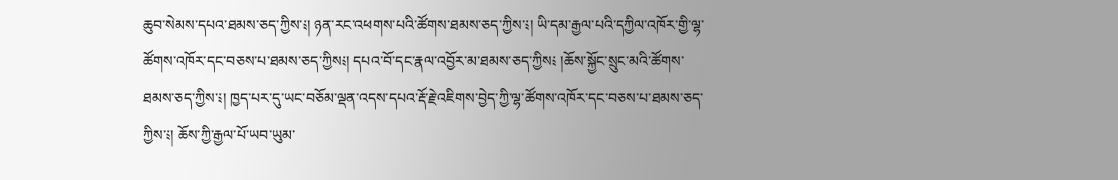ཆུབ་སེམས་དཔའ་ཐམས་ཅད་ཀྱིས་༴། ཉན་རང་འཕགས་པའི་ཚོགས་ཐམས་ཅད་ཀྱིས་༴། ཡི་དམ་རྒྱལ་པའི་དཀྱིལ་འཁོར་གྱི་ལྷ་ཚོགས་འཁོར་དང་བཅས་པ་ཐམས་ཅད་ཀྱིས༴། དཔའ་བོ་དང་རྣལ་འབྱོར་མ་ཐམས་ཅད་ཀྱིས༴ །ཆོས་སྐྱོང་སྲུང་མའི་ཚོགས་ཐམས་ཅད་ཀྱིས་༴། ཁྱད་པར་དུ་ཡང་བཅོམ་ལྡན་འདས་དཔའ་རྡོ་རྗེ་འཇིགས་བྱེད་ཀྱི་ལྷ་ཚོགས་འཁོར་དང་བཅས་པ་ཐམས་ཅད་ཀྱིས་༴། ཆོས་ཀྱི་རྒྱལ་པོ་ཡབ་ཡུམ་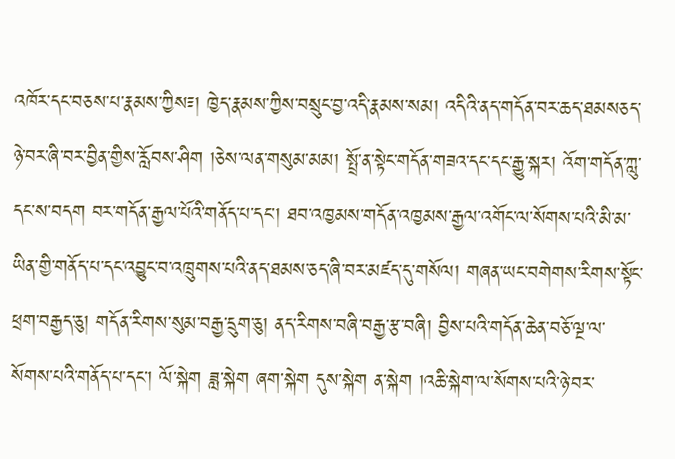འཁོར་དང་བཅས་པ་རྣམས་ཀྱིས༴། ཁྱེད་རྣམས་ཀྱིས་བསྲུང་བྱ་འདི་རྣམས་སམ། འདིའི་ནད་གདོན་བར་ཆད་ཐམསཅད་ཉེ་བར་ཞི་བར་བྱིན་གྱིས་རློབས་ཤིག །ཅེས་ལན་གསུམ་མམ། སྤྲོ་ན་སྟེང་གདོན་གཟའ་དང་དང་རྒྱུ་སྐར། འོག་གདོན་ཀླུ་དང་ས་བདག བར་གདོན་རྒྱལ་པོའི་གནོད་པ་དང་། ཐབ་འཁྱམས་གདོན་འཁྱམས་རྒྱལ་འགོང་ལ་སོགས་པའི་མི་མ་ཡིན་གྱི་གནོད་པ་དང་འབྱུང་བ་འཁྲུགས་པའི་ནད་ཐམས་ཅད་ཞི་བར་མཛད་དུ་གསོལ། གཞན་ཡང་བགེགས་རིགས་སྟོང་ཕྲག་བརྒྱད་ཅུ། གདོན་རིགས་སུམ་བརྒྱ་དྲུག་ཅུ། ནད་རིགས་བཞི་བརྒྱ་རྩ་བཞི། བྱིས་པའི་གདོན་ཆེན་བཅོ་ལྔ་ལ་སོགས་པའི་གནོད་པ་དང་། ལོ་སྐེག ཟླ་སྐེག ཞག་སྐེག དུས་སྐེག ན་སྐེག །འཆི་སྐེག་ལ་སོགས་པའི་ཉེ་བར་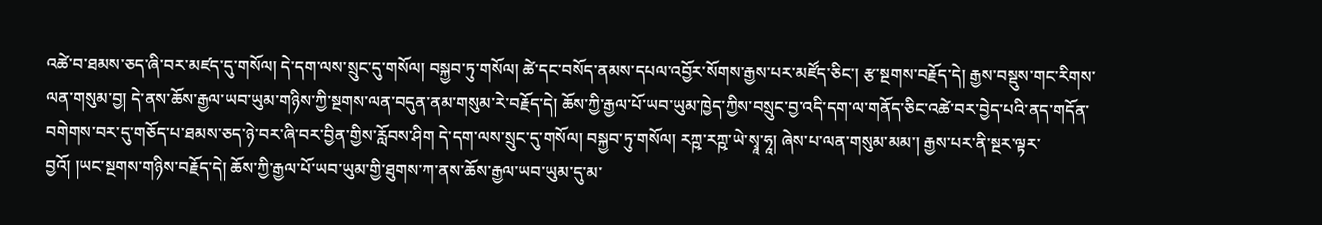འཚེ་བ་ཐམས་ཅད་ཞི་བར་མཛད་དུ་གསོལ། དེ་དག་ལས་སྲུང་དུ་གསོལ། བསྐྱབ་ཏུ་གསོལ། ཚེ་དང་བསོད་ནམས་དཔལ་འབྱོར་སོགས་རྒྱས་པར་མཛོད་ཅིང་། རྩ་སྔགས་བརྗོད་དེ། རྒྱས་བསྡུས་གང་རིགས་ལན་གསུམ་བྱ། དེ་ནས་ཆོས་རྒྱལ་ཡབ་ཡུམ་གཉིས་ཀྱི་སྔགས་ལན་བདུན་ནམ་གསུམ་རེ་བརྗོད་དེ། ཆོས་ཀྱི་རྒྱལ་པོ་ཡབ་ཡུམ་ཁྱེད་ཀྱིས་བསྲུང་བྱ་འདི་དག་ལ་གནོད་ཅིང་འཚེ་བར་བྱེད་པའི་ནད་གདོན་བགེགས་བར་དུ་གཅོད་པ་ཐམས་ཅད་ཉེ་བར་ཞི་བར་བྱིན་གྱིས་རློབས་ཤིག དེ་དག་ལས་སྲུང་དུ་གསོལ། བསྐྱབ་ཏུ་གསོལ། རཀྵ་རཀྵ་ཡེ་སྭཱ་ཧཱ། ཞེས་པ་ལན་གསུམ་མམ་། རྒྱས་པར་ནི་སྔར་ལྟར་བྱའོ། །ཡང་སྔགས་གཉིས་བརྗོད་དེ། ཆོས་ཀྱི་རྒྱལ་པོ་ཡབ་ཡུམ་གྱི་ཐུགས་ཀ་ནས་ཆོས་རྒྱལ་ཡབ་ཡུམ་དུ་མ་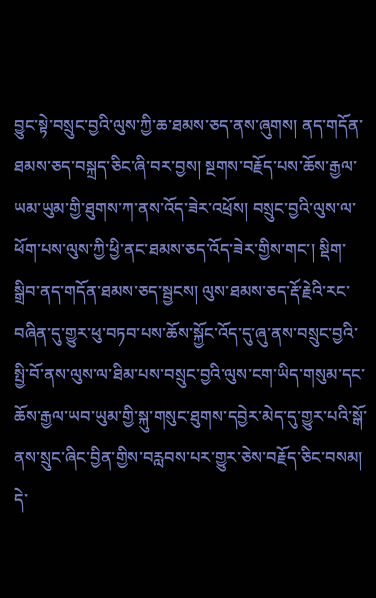བྱུང་སྟེ་བསྲུང་བྱའི་ལུས་ཀྱི་ཆ་ཐམས་ཅད་ནས་ཞུགས། ནད་གདོན་ཐམས་ཅད་བསྐྲད་ཅིང་ཞི་བར་བྱས། སྔགས་བརྗོད་པས་ཆོས་རྒྱལ་ཡམ་ཡུམ་གྱི་ཐུགས་ཀ་ནས་འོད་ཟེར་འཕྲོས། བསྲུང་བྱའི་ལུས་ལ་ཕོག་པས་ལུས་ཀྱི་ཕྱི་ནང་ཐམས་ཅད་འོད་ཟེར་གྱིས་གང་། སྡིག་སྒྲིབ་ནད་གདོན་ཐམས་ཅད་སྦྱངས། ལུས་ཐམས་ཅད་རྡོ་རྗེའི་རང་བཞིན་དུ་གྱུར་ཕུ་བཏབ་པས་ཆོས་སྐྱོང་འོད་དུ་ཞུ་ནས་བསྲུང་བྱའི་སྤྱི་བོ་ནས་ལུས་ལ་ཐིམ་པས་བསྲུང་བྱའི་ལུས་ངག་ཡིད་གསུམ་དང་ཆོས་རྒྱལ་ཡབ་ཡུམ་གྱི་སྐུ་གསུང་ཐུགས་དབྱེར་མེད་དུ་གྱུར་པའི་སྒོ་ནས་སྲུང་ཞིང་བྱིན་གྱིས་བརླབས་པར་གྱུར་ཅེས་བརྗོད་ཅིང་བསམ། དེ་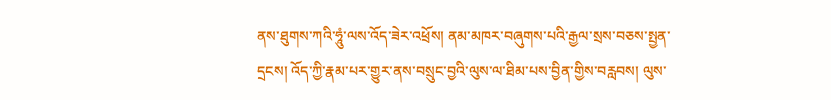ནས་ཐུགས་ཀའི་ཧཱུཾ་ལས་འོད་ཟེར་འཕྲོས། ནམ་མཁར་བཞུགས་པའི་རྒྱལ་སྲས་བཅས་སྤྱན་དྲངས། འོད་ཀྱི་རྣམ་པར་གྱུར་ནས་བསྲུང་བྱའི་ལུས་ལ་ཐིམ་པས་བྱིན་གྱིས་བརླབས། ལུས་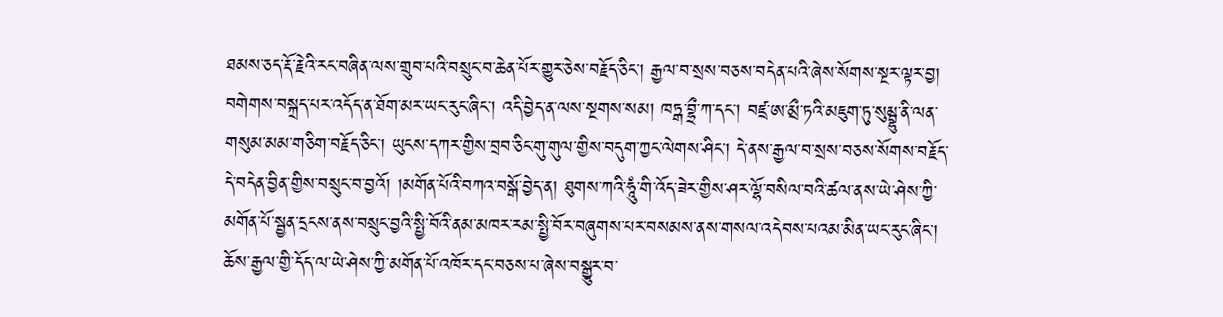ཐམས་ཅད་རྡོ་རྗེའི་རང་བཞིན་ལས་གྲུབ་པའི་བསྲུང་བ་ཆེན་པོར་གྱུར་ཅེས་བརྗོད་ཅིང་། རྒྱལ་བ་སྲས་བཅས་བདེན་པའི་ཞེས་སོགས་སྔར་ལྟར་བྱ། བགེགས་བསྐྲད་པར་འདོད་ན་ཐོག་མར་ཡང་རུང་ཞིང་། འདི་བྱེད་ན་ལས་སྔགས་སམ། ཁཏྒ་བྷྲྀ་ཀ་དང་། བཛྲ་ཨ་མྲྀ་ཏའི་མཇུག་ཏུ་སུམྦྷུ་ནི་ལན་གསུམ་མམ་གཅིག་བརྗོད་ཅིང་། ཡུངས་དཀར་གྱིས་བྲབ་ཅིང་གུ་གུལ་གྱིས་བདུག་ཀྱང་ལེགས་ཤིང་། དེ་ནས་རྒྱལ་བ་སྲས་བཅས་སོགས་བརྗོད་དེ་བདེན་བྱིན་གྱིས་བསྲུང་བ་བྱའོ། །མགོན་པོའི་བཀའ་བསྒོ་བྱེད་ན། ཐུགས་ཀའི་ཧཱུཾ་གི་འོད་ཟེར་གྱིས་ཤར་ལྷོ་བསིལ་བའི་ཚལ་ནས་ཡེ་ཤེས་ཀྱི་མགོན་པོ་སྦྱན་དྲངས་ནས་བསྲུང་བྱའི་སྤྱི་བོའི་ནམ་མཁར་རམ་སྤྱི་བོར་བཞུགས་པར་བསམས་ནས་གསལ་འདེབས་པའམ་མིན་ཡང་རུང་ཞིང་། ཆོས་རྒྱལ་གྱི་དོད་ལ་ཡེ་ཤེས་ཀྱི་མགོན་པོ་འཁོར་དང་བཅས་པ་ཞེས་བསྒྱུར་བ་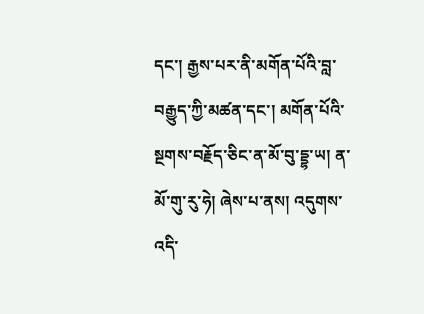དང་། རྒྱས་པར་ནི་མགོན་པོའི་བླ་བརྒྱུད་ཀྱི་མཚན་དང་། མགོན་པོའི་སྔགས་བརྗོད་ཅིང་ན་མོ་བུ་དྡྷ་ཡ། ན་མོ་གུ་རུ་ཧེ། ཞེས་པ་ནས། འདུགས་འདི་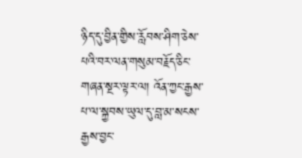ཉིད་དུ་བྱིན་གྱིས་རློབས་ཤིག་ཅེས་པའི་བར་ལན་གསུམ་བརྗོད་ཅིང་གཞན་སྔར་ལྟར་ལ། འོན་ཀྱང་རྒྱས་པ་ལ་སྐྱབས་ཡུལ་དུ་བླ་མ་སངས་རྒྱས་བྱང་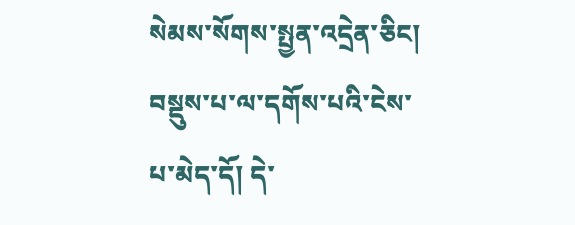སེམས་སོགས་སྤྱན་འདྲེན་ཅིང། བསྡུས་པ་ལ་དགོས་པའི་ངེས་པ་མེད་དོ། དེ་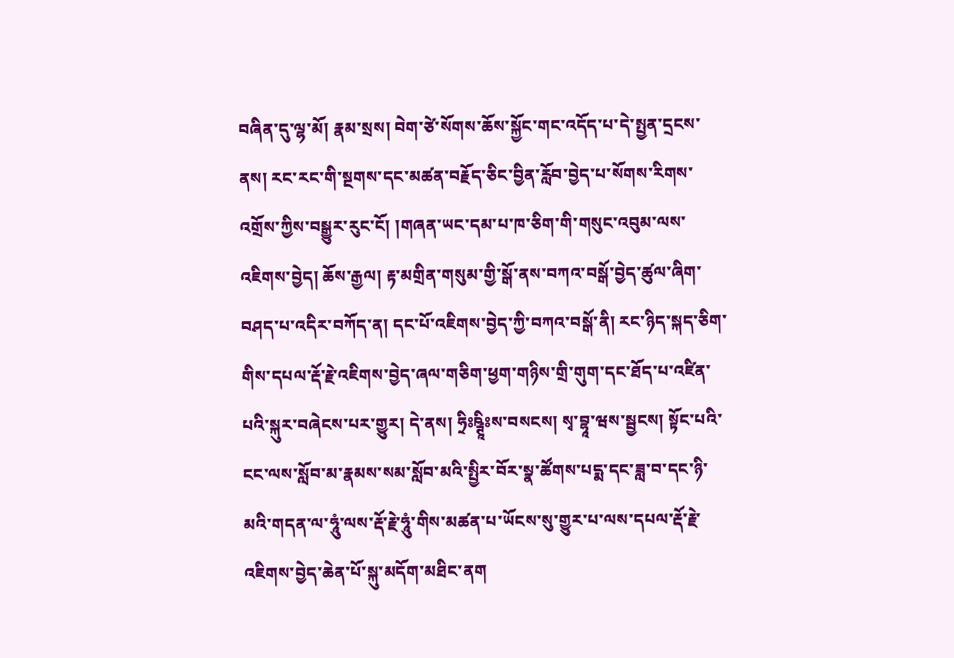བཞིན་དུ་ལྷ་མོ། རྣམ་སྲས། བེག་ཙེ་སོགས་ཆོས་སྐྱོང་གང་འདོད་པ་དེ་སྤྱན་དྲངས་ནས། རང་རང་གི་སྔགས་དང་མཚན་བརྗོད་ཅིང་བྱིན་རློབ་བྱེད་པ་སོགས་རིགས་འགྲོས་ཀྱིས་བསྒྱུར་རུང་ངོ། །གཞན་ཡང་དམ་པ་ཁ་ཅིག་གི་གསུང་འབུམ་ལས་འཇིགས་བྱེད། ཆོས་རྒྱལ། རྟ་མགྲིན་གསུམ་གྱི་སྒོ་ནས་བཀའ་བསྒོ་བྱེད་ཚུལ་ཞིག་བཤད་པ་འདིར་བཀོད་ན། དང་པོ་འཇིགས་བྱེད་ཀྱི་བཀའ་བསྒོ་ནི། རང་ཉིད་སྐད་ཅིག་གིས་དཔལ་རྡོ་རྗེ་འཇིགས་བྱེད་ཞལ་གཅིག་ཕྱག་གཉིས་གྲི་གུག་དང་ཐོད་པ་འཛིན་པའི་སྐུར་བཞེངས་པར་གྱུར། དེ་ནས། ཧྲིཿཥྚཱིཿས་བསངས། སྭ་བྷཱ་ཝས་སྦྱངས། སྟོང་པའི་ངང་ལས་སློབ་མ་རྣམས་སམ་སློབ་མའི་སྤྱིར་བོར་སྣ་ཚོགས་པདྨ་དང་ཟླ་བ་དང་ཉི་མའི་གདན་ལ་ཧཱུཾ་ལས་རྡོ་རྗེ་ཧཱུཾ་གིས་མཚན་པ་ཡོངས་སུ་གྱུར་པ་ལས་དཔལ་རྡོ་རྗེ་འཇིགས་བྱེད་ཆེན་པོ་སྐུ་མདོག་མཐིང་ནག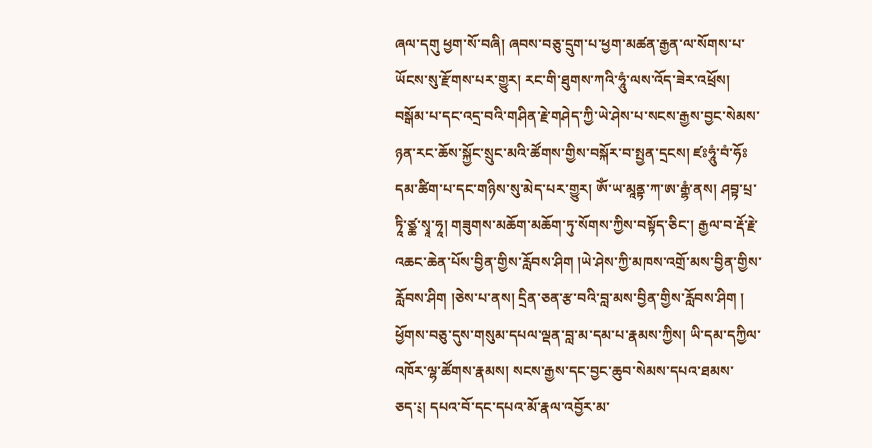ཞལ་དགུ ཕྱག་སོ་བཞི། ཞབས་བཅུ་དྲུག་པ་ཕྱག་མཚན་རྒྱན་ལ་སོགས་པ་ཡོངས་སུ་རྫོགས་པར་གྱུར། རང་གི་ཐུགས་ཀའི་ཧཱུཾ་ལས་འོད་ཟེར་འཕྲོས། བསྒོམ་པ་དང་འདྲ་བའི་གཤིན་རྗེ་གཤེད་ཀྱི་ཡེ་ཤེས་པ་སངས་རྒྱས་བྱང་སེམས་ཉན་རང་ཆོས་སྐྱོང་སྲུང་མའི་ཚོགས་གྱིས་བསྐོར་བ་སྤྱན་དྲངས། ཛཿཧཱུཾ་བཾ་ཧོཿདམ་ཚིག་པ་དང་གཉིས་སུ་མེད་པར་གྱུར། ༀ་ཡ་མཱནྟ་ཀ་ཨ་རྒྷཾ་ནས། ཤབྟ་པྲ་ཏཱི་ཙྪ་སྭཱ་ཧཱ། གཟུགས་མཆོག་མཆོག་ཏུ་སོགས་ཀྱིས་བསྟོད་ཅིང་། རྒྱལ་བ་རྡོ་རྗེ་འཆང་ཆེན་པོས་བྱིན་གྱིས་རློབས་ཤིག །ཡེ་ཤེས་ཀྱི་མཁས་འགྲོ་མས་བྱིན་གྱིས་རློབས་ཤིག །ཅེས་པ་ནས། དྲིན་ཅན་རྩ་བའི་བླ་མས་བྱིན་གྱིས་རློབས་ཤིག ། ཕྱོགས་བཅུ་དུས་གསུམ་དཔལ་ལྡན་བླ་མ་དམ་པ་རྣམས་ཀྱིས། ཡི་དམ་དཀྱིལ་འཁོར་ལྷ་ཚོགས་རྣམས། སངས་རྒྱས་དང་བྱང་ཆུབ་སེམས་དཔའ་ཐམས་ཅད་༴། དཔའ་བོ་དང་དཔའ་མོ་རྣལ་འབྱོར་མ་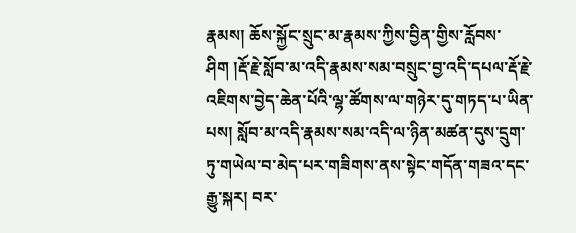རྣམས། ཆོས་སྐྱོང་སྲུང་མ་རྣམས་ཀྱིས་བྱིན་གྱིས་རློབས་ཤིག །རྡོ་རྗེ་སློབ་མ་འདི་རྣམས་སམ་བསྲུང་བྱ་འདི་དཔལ་རྡོ་རྗེ་འཇིགས་བྱེད་ཆེན་པོའི་ལྷ་ཚོགས་ལ་གཉེར་དུ་གཏད་པ་ཡིན་པས། སློབ་མ་འདི་རྣམས་སམ་འདི་ལ་ཉིན་མཚན་དུས་དྲུག་ཏུ་གཡེལ་བ་མེད་པར་གཟིགས་ནས་སྟེང་གདོན་གཟའ་དང་རྒྱུ་སྐར། བར་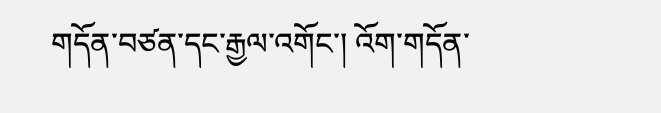གདོན་བཙན་དང་རྒྱལ་འགོང་། འོག་གདོན་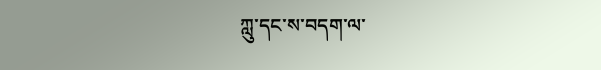ཀླུ་དང་ས་བདག་ལ་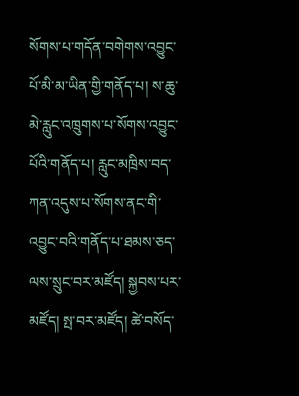སོགས་པ་གདོན་བགེགས་འབྱུང་པོ་མི་མ་ཡིན་གྱི་གནོད་པ། ས་ཆུ་མེ་རླུང་འཁྲུགས་པ་སོགས་འབྱུང་པོའི་གནོད་པ། རླུང་མཁྲིས་བད་ཀན་འདུས་པ་སོགས་ནང་གི་འབྱུང་བའི་གནོད་པ་ཐམས་ཅད་ལས་སྲུང་བར་མཛོད། སྐྱབས་པར་མཛོད། སྤ་བར་མཛོད། ཚེ་བསོད་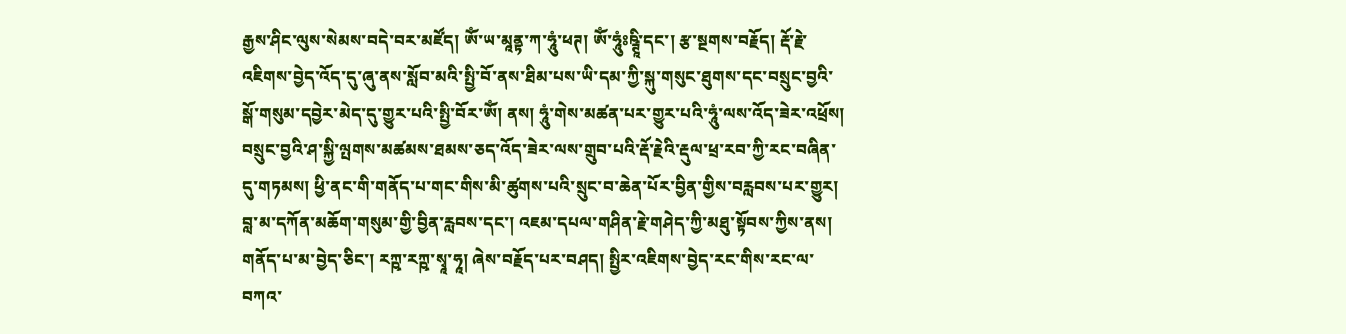རྒྱས་ཤིང་ལུས་སེམས་བདེ་བར་མཛོད། ༀ་ཡ་མཱནྟ་ཀ་ཧཱུཾ་ཕཊ། ༀ་ཧཱུཾཿཥྚཱི་དང་། རྩ་སྔགས་བརྗོད། རྡོ་རྗེ་འཇིགས་བྱེད་འོད་དུ་ཞུ་ནས་སློབ་མའི་སྤྱི་བོ་ནས་ཐིམ་པས་ཡི་དམ་ཀྱི་སྐུ་གསུང་ཐུགས་དང་བསྲུང་བྱའི་སྒོ་གསུམ་དབྱེར་མེད་དུ་གྱུར་པའི་སྤྱི་བོར་ༀ། ནས། ཧཱུཾ་གེས་མཚན་པར་གྱུར་པའི་ཧཱུཾ་ལས་འོད་ཟེར་འཕྲོས། བསྲུང་བྱའི་ཤ་སྐྱི་ལྤགས་མཚམས་ཐམས་ཅད་འོད་ཟེར་ལས་གྲུབ་པའི་རྡོ་རྗེའི་རྡུལ་ཕྲ་རབ་ཀྱི་རང་བཞིན་དུ་གཏམས། ཕྱི་ནང་གི་གནོད་པ་གང་གིས་མི་ཚུགས་པའི་སྲུང་བ་ཆེན་པོར་བྱིན་གྱིས་བརླབས་པར་གྱུར། བླ་མ་དཀོན་མཆོག་གསུམ་གྱི་བྱིན་རླབས་དང་། འཇམ་དཔལ་གཤིན་རྗེ་གཤེད་ཀྱི་མཐུ་སྟོབས་ཀྱིས་ནས། གནོད་པ་མ་བྱེད་ཅིང་། རཀྵ་རཀྵ་སྭཱ་ཧཱ། ཞེས་བརྗོད་པར་བཤད། སྤྱིར་འཇིགས་བྱེད་རང་གིས་རང་ལ་བཀའ་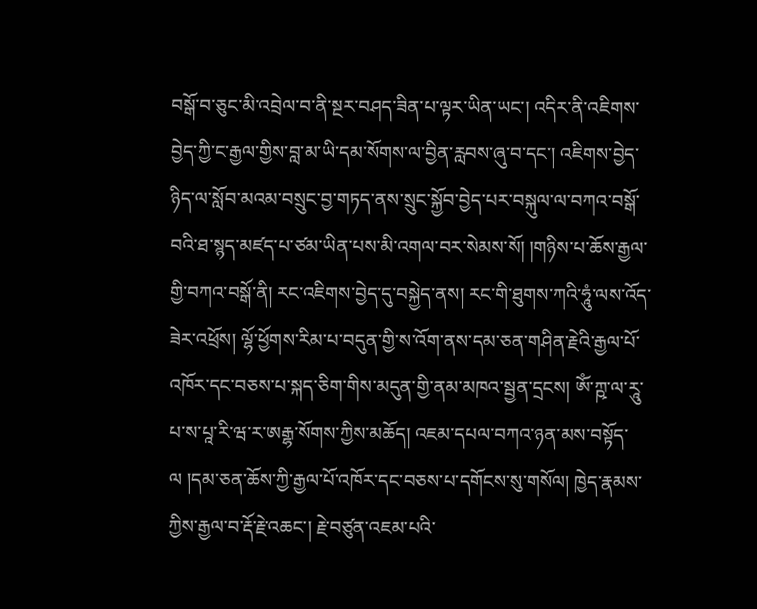བསྒོ་བ་ཅུང་མི་འབྲེལ་བ་ནི་སྔར་བཤད་ཟིན་པ་ལྟར་ཡིན་ཡང་། འདིར་ནི་འཇིགས་བྱེད་ཀྱི་ང་རྒྱལ་གྱིས་བླ་མ་ཡི་དམ་སོགས་ལ་བྱིན་རླབས་ཞུ་བ་དང་། འཇིགས་བྱེད་ཉིད་ལ་སློབ་མའམ་བསྲུང་བྱ་གཏད་ནས་སྲུང་སྐྱོབ་བྱེད་པར་བསྐུལ་ལ་བཀའ་བསྒོ་བའི་ཐ་སྙད་མཛད་པ་ཙམ་ཡིན་པས་མི་འགལ་བར་སེམས་སོ། །གཉིས་པ་ཆོས་རྒྱལ་གྱི་བཀའ་བསྒོ་ནི། རང་འཇིགས་བྱེད་དུ་བསྐྱེད་ནས། རང་གི་ཐུགས་ཀའི་ཧཱུཾ་ལས་འོད་ཟེར་འཕྲོས། ལྷོ་ཕྱོགས་རིམ་པ་བདུན་གྱི་ས་འོག་ནས་དམ་ཅན་གཤིན་རྗེའི་རྒྱལ་པོ་འཁོར་དང་བཅས་པ་སྐད་ཅིག་གིས་མདུན་གྱི་ནམ་མཁའ་སྦྱན་དྲངས། ༀ་ཀྵ་ལ་རཱུ་པ་ས་པཱ་རི་ཝ་ར་ཨརྒྷ་སོགས་ཀྱིས་མཆོད། འཇམ་དཔལ་བཀའ་ཉན་མས་བསྟོད་ལ །དམ་ཅན་ཆོས་ཀྱི་རྒྱལ་པོ་འཁོར་དང་བཅས་པ་དགོངས་སུ་གསོལ། ཁྱེད་རྣམས་ཀྱིས་རྒྱལ་བ་རྡོ་རྗེ་འཆང་། རྗེ་བཙུན་འཇམ་པའི་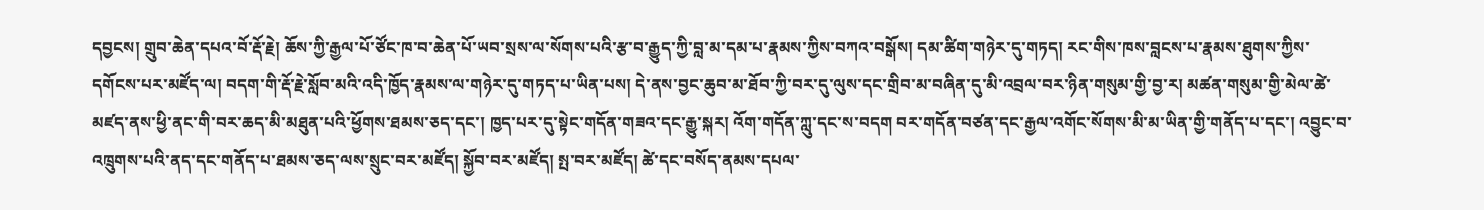དབྱངས། གྲུབ་ཆེན་དཔའ་བོ་རྡོ་རྗེ། ཆོས་ཀྱི་རྒྱལ་པོ་ཙོང་ཁ་བ་ཆེན་པོ་ཡབ་སྲས་ལ་སོགས་པའི་རྩ་བ་རྒྱུད་ཀྱི་བླ་མ་དམ་པ་རྣམས་ཀྱིས་བཀའ་བསྒོས། དམ་ཚིག་གཉེར་དུ་གཏད། རང་གིས་ཁས་བླངས་པ་རྣམས་ཐུགས་ཀྱིས་དགོངས་པར་མཛོད་ལ། བདག་གི་རྡོ་རྗེ་སློབ་མའི་འདི་ཁྱོད་རྣམས་ལ་གཉེར་དུ་གཏད་པ་ཡིན་པས། དེ་ནས་བྱང་ཆུབ་མ་ཐོབ་ཀྱི་བར་དུ་ལུས་དང་གྲིབ་མ་བཞིན་དུ་མི་འབྲལ་བར་ཉིན་གསུམ་གྱི་བྱ་ར། མཚན་གསུམ་གྱི་མེལ་ཚེ་མཛད་ནས་ཕྱི་ནང་གི་བར་ཆད་མི་མཐུན་པའི་ཕྱོགས་ཐམས་ཅད་དང་། ཁྱད་པར་དུ་སྟེང་གདོན་གཟའ་དང་རྒྱུ་སྐར། འོག་གདོན་ཀླུ་དང་ས་བདག བར་གདོན་བཙན་དང་རྒྱལ་འགོང་སོགས་མི་མ་ཡིན་གྱི་གནོད་པ་དང་། འབྱུང་བ་འཁྲུགས་པའི་ནད་དང་གནོད་པ་ཐམས་ཅད་ལས་སྲུང་བར་མཛོད། སྐྱོབ་བར་མཛོད། སྤ་བར་མཛོད། ཚེ་དང་བསོད་ནམས་དཔལ་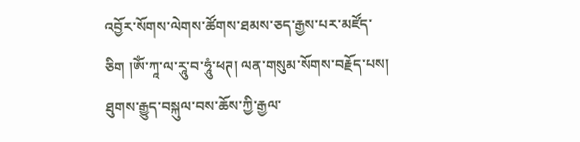འབྱོར་སོགས་ལེགས་ཚོགས་ཐམས་ཅད་རྒྱས་པར་མཛོད་ཅིག །ༀ་ཀཱ་ལ་རཱུ་བ་ཧཱུཾ་ཕཊ། ལན་གསུམ་སོགས་བརྗོད་པས། ཐུགས་རྒྱུད་བསྐུལ་བས་ཆོས་ཀྱི་རྒྱལ་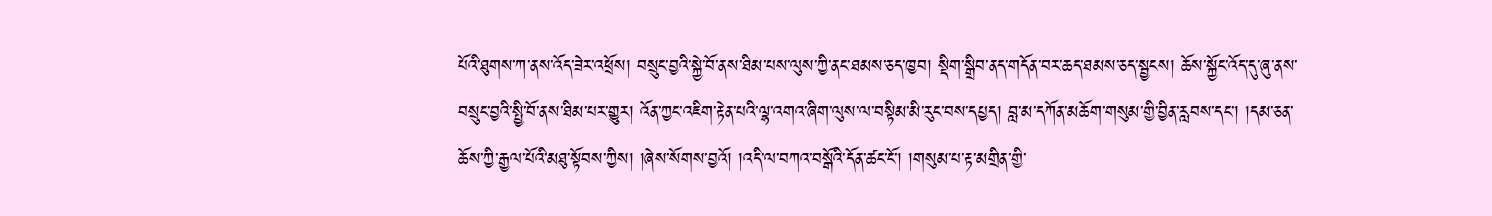པོའི་ཐུགས་ཀ་ནས་འོད་ཟེར་འཕྲོས། བསྲུང་བྱའི་སྐྱེ་བོ་ནས་ཐིམ་པས་ལུས་ཀྱི་ནང་ཐམས་ཅད་ཁྱབ། སྡིག་སྒྲིབ་ནད་གདོན་བར་ཆད་ཐམས་ཅད་སྦྱངས། ཆོས་སྐྱོང་འོད་དུ་ཞུ་ནས་བསྲུང་བྱའི་སྤྱི་བོ་ནས་ཐིམ་པར་གྱུར། འོན་ཀྱང་འཇིག་རྟེན་པའི་ལྷ་འགའ་ཞིག་ལུས་ལ་བསྟིམ་མི་རུང་བས་དཔྱད། བླ་མ་དཀོན་མཆོག་གསུམ་གྱི་བྱིན་རླབས་དང་། །དམ་ཅན་ཆོས་ཀྱི་རྒྱལ་པོའི་མཐུ་སྟོབས་ཀྱིས། །ཞེས་སོགས་བྱའོ། །འདི་ལ་བཀའ་བསྒོའི་དོན་ཚང་ངོ་། །གསུམ་པ་རྟ་མགྲིན་གྱི་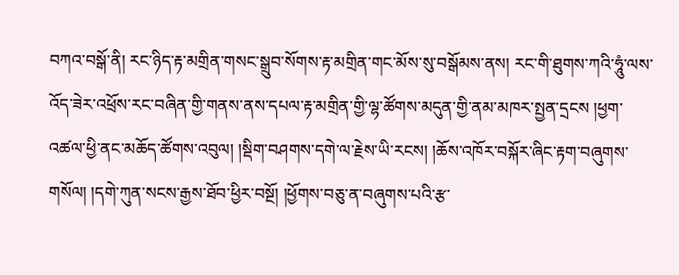བཀའ་བསྒོ་ནི། རང་ཉིད་རྟ་མགྲིན་གསང་སྒྲུབ་སོགས་རྟ་མགྲིན་གང་མོས་སུ་བསྒོམས་ནས། རང་གི་ཐུགས་ཀའི་ཧཱུཾ་ལས་འོད་ཟེར་འཕྲོས་རང་བཞིན་གྱི་གནས་ནས་དཔལ་རྟ་མགྲིན་གྱི་ལྷ་ཚོགས་མདུན་གྱི་ནམ་མཁར་སྤྱན་དྲངས །ཕྱག་འཚལ་ཕྱི་ནང་མཆོད་ཚོགས་འབུལ། །སྡིག་བཤགས་དགེ་ལ་རྗེས་ཡི་རངས། །ཆོས་འཁོར་བསྐོར་ཞིང་རྟག་བཞུགས་གསོལ། །དགེ་ཀུན་སངས་རྒྱས་ཐོབ་ཕྱིར་བསྔོ། །ཕྱོགས་བཅུ་ན་བཞུགས་པའི་རྩ་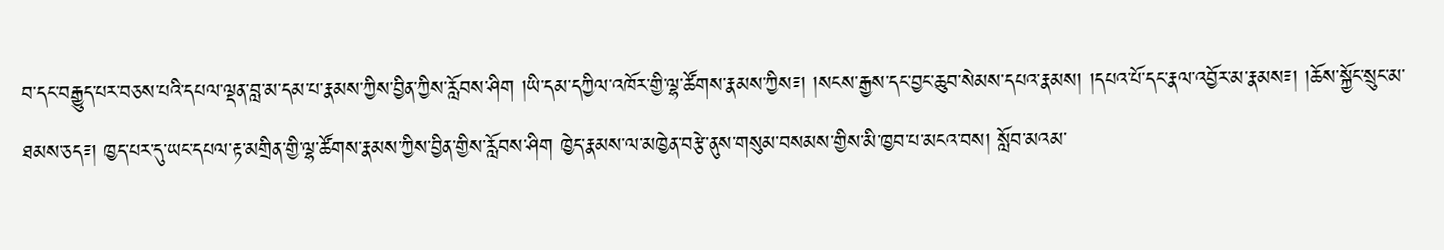བ་དང་བརྒྱུད་པར་བཅས་པའི་དཔལ་ལྡན་བླ་མ་དམ་པ་རྣམས་ཀྱིས་བྱིན་ཀྱིས་རློབས་ཤིག །ཡི་དམ་དཀྱིལ་འཁོར་གྱི་ལྷ་ཚོགས་རྣམས་ཀྱིས༴། །སངས་རྒྱས་དང་བྱང་ཆུབ་སེམས་དཔའ་རྣམས། །དཔའ་པོ་དང་རྣལ་འབྱོར་མ་རྣམས༴། །ཆོས་སྐྱོང་སྲུང་མ་ཐམས་ཅད༴། ཁྱད་པར་དུ་ཡང་དཔལ་རྟ་མགྲིན་གྱི་ལྷ་ཚོགས་རྣམས་ཀྱིས་བྱིན་གྱིས་རློབས་ཤིག ཁྱེད་རྣམས་ལ་མཁྱེན་བརྩེ་ནུས་གསུམ་བསམས་གྱིས་མི་ཁྱབ་པ་མངའ་བས། སློབ་མའམ་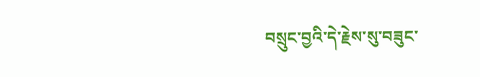བསྲུང་བྱའི་དེ་རྗེས་སུ་བཟུང་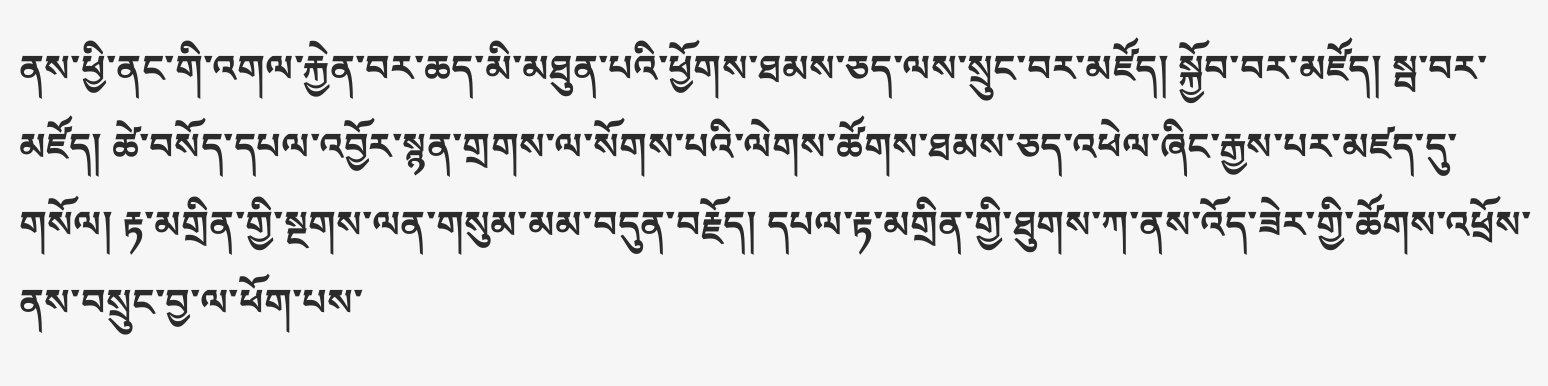ནས་ཕྱི་ནང་གི་འགལ་རྐྱེན་བར་ཆད་མི་མཐུན་པའི་ཕྱོགས་ཐམས་ཅད་ལས་སྲུང་བར་མཛོད། སྐྱོབ་བར་མཛོད། སྦ་བར་མཛོད། ཚེ་བསོད་དཔལ་འབྱོར་སྙན་གྲགས་ལ་སོགས་པའི་ལེགས་ཚོགས་ཐམས་ཅད་འཕེལ་ཞིང་རྒྱས་པར་མཛད་དུ་གསོལ། རྟ་མགྲིན་གྱི་སྔགས་ལན་གསུམ་མམ་བདུན་བརྗོད། དཔལ་རྟ་མགྲིན་གྱི་ཐུགས་ཀ་ནས་འོད་ཟེར་གྱི་ཚོགས་འཕྲོས་ནས་བསྲུང་བྱ་ལ་ཕོག་པས་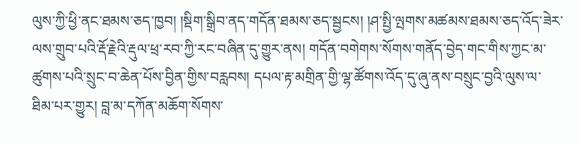ལུས་ཀྱི་ཕྱི་ནང་ཐམས་ཅད་ཁྱབ། །སྡིག་སྒྲིབ་ནད་གདོན་ཐམས་ཅད་སྦྱངས། །ཤ་སྤྱི་ལྤགས་མཚམས་ཐམས་ཅད་འོད་ཟེར་ལས་གྲུབ་པའི་རྡོ་རྗེའི་རྡུལ་ཕྲ་རབ་ཀྱི་རང་བཞིན་དུ་གྱུར་ནས། གདོན་བགེགས་སོགས་གནོད་བྱེད་གང་གིས་ཀྱང་མ་ཚུགས་པའི་སྲུང་བ་ཆེན་པོས་བྱིན་གྱིས་བརླབས། དཔལ་རྟ་མགྲིན་གྱི་ལྷ་ཚོགས་འོད་དུ་ཞུ་ནས་བསྲུང་བྱའི་ལུས་ལ་ཐིམ་པར་གྱུར། བླ་མ་དཀོན་མཆོག་སོགས་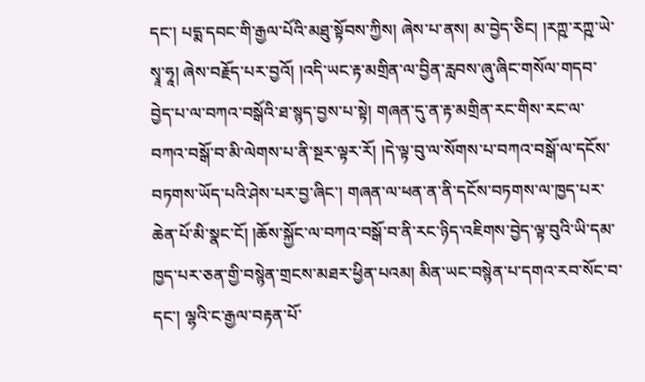དང་། པདྨ་དབང་གི་རྒྱལ་པོའི་མཐུ་སྟོབས་ཀྱིས། ཞེས་པ་ནས། མ་བྱེད་ཅིང། །རཀྵ་རཀྵ་ཡེ་སྭཱ་ཧཱ། ཞེས་བརྗོད་པར་བྱའོ། །འདི་ཡང་རྟ་མགྲིན་ལ་བྱིན་རླབས་ཞུ་ཞིང་གསོལ་གདབ་བྱེད་པ་ལ་བཀའ་བསྒོའི་ཐ་སྙད་བྱས་པ་སྟེ། གཞན་དུ་ན་རྟ་མགྲིན་རང་གིས་རང་ལ་བཀའ་བསྒོ་བ་མི་ལེགས་པ་ནི་སྔར་ལྟར་རོ། །དེ་ལྟ་བུ་ལ་སོགས་པ་བཀའ་བསྒོ་ལ་དངོས་བཏགས་ཡོད་པའི་ཤེས་པར་བྱ་ཞིང་། གཞན་ལ་ཕན་ན་ནི་དངོས་བཏགས་ལ་ཁྱད་པར་ཆེན་པོ་མི་སྣང་ངོ། །ཆོས་སྐྱོང་ལ་བཀའ་བསྒོ་བ་ནི་རང་ཉིད་འཇིགས་བྱེད་ལྟ་བུའི་ཡི་དམ་ཁྱད་པར་ཅན་གྱི་བསྙེན་གྲངས་མཐར་ཕྱིན་པའམ། མིན་ཡང་བསྙེན་པ་དགའ་རབ་སོང་བ་དང་། ལྷའི་ང་རྒྱལ་བརྟན་པོ་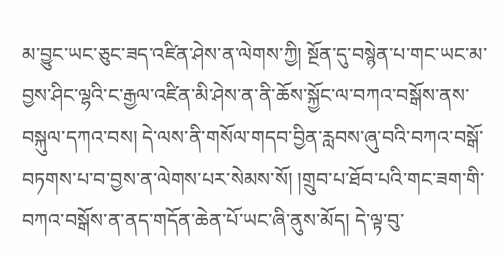མ་བྱུང་ཡང་ཅུང་ཟད་འཛིན་ཤེས་ན་ལེགས་ཀྱི། སྔོན་དུ་བསྙེན་པ་གང་ཡང་མ་བྱས་ཤིང་ལྷའི་ང་རྒྱལ་འཛིན་མི་ཤེས་ན་ནི་ཆོས་སྐྱོང་ལ་བཀའ་བསྒོས་ནས་བསྐུལ་དཀའ་བས། དེ་ལས་ནི་གསོལ་གདབ་བྱིན་རླབས་ཞུ་བའི་བཀའ་བསྒོ་བཏགས་པ་བ་བྱས་ན་ལེགས་པར་སེམས་སོ། །གྲུབ་པ་ཐོབ་པའི་གང་ཟག་གི་བཀའ་བསྒོས་ན་ནད་གདོན་ཆེན་པོ་ཡང་ཞི་ནུས་མོད། དེ་ལྟ་བུ་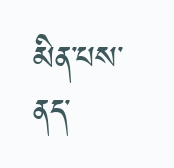མིན་པས་ནད་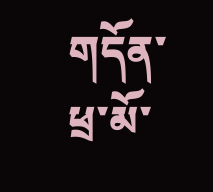གདོན་ཕྲ་མོ་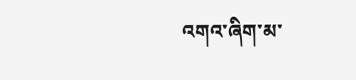འགའ་ཞིག་མ་